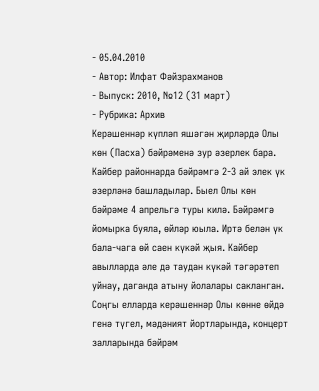- 05.04.2010
- Автор: Илфат Фәйзрахманов
- Выпуск: 2010, №12 (31 март)
- Рубрика: Архив
Керәшеннәр күпләп яшәгән җирләрдә Олы көн (Пасха) бәйрәменә зур әзерлек бара. Кайбер районнарда бәйрәмгә 2-3 ай элек үк әзерләнә башладылар. Быел Олы көн бәйрәме 4 апрельгә туры килә. Бәйрәмгә йомырка буяла, өйләр юыла. Иртә белән үк бала-чага өй саен күкәй җыя. Кайбер авылларда әле дә таудан күкәй тәгәрәтеп уйнау, даганда атыну йолалары сакланган.
Соңгы елларда керәшеннәр Олы көнне өйдә генә түгел, мәдәният йортларында, концерт залларында бәйрәм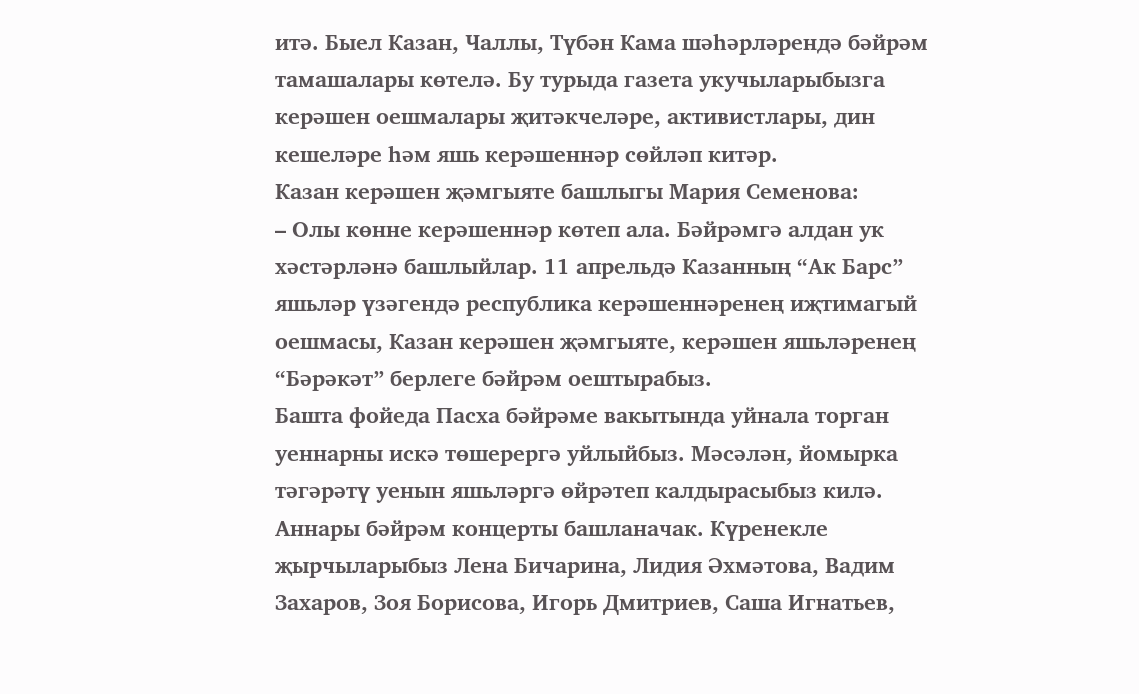итә. Быел Казан, Чаллы, Түбән Кама шәһәрләрендә бәйрәм тамашалары көтелә. Бу турыда газета укучыларыбызга керәшен оешмалары җитәкчеләре, активистлары, дин кешеләре һәм яшь керәшеннәр сөйләп китәр.
Казан керәшен җәмгыяте башлыгы Мария Семенова:
– Олы көнне керәшеннәр көтеп ала. Бәйрәмгә алдан ук хәстәрләнә башлыйлар. 11 апрельдә Казанның “Ак Барс” яшьләр үзәгендә республика керәшеннәренең иҗтимагый оешмасы, Казан керәшен җәмгыяте, керәшен яшьләренең “Бәрәкәт” берлеге бәйрәм оештырабыз.
Башта фойеда Пасха бәйрәме вакытында уйнала торган уеннарны искә төшерергә уйлыйбыз. Мәсәлән, йомырка тәгәрәтү уенын яшьләргә өйрәтеп калдырасыбыз килә. Аннары бәйрәм концерты башланачак. Күренекле җырчыларыбыз Лена Бичарина, Лидия Әхмәтова, Вадим Захаров, Зоя Борисова, Игорь Дмитриев, Саша Игнатьев,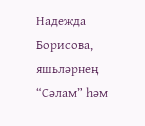Надежда Борисова, яшьләрнең “Сәлам” һәм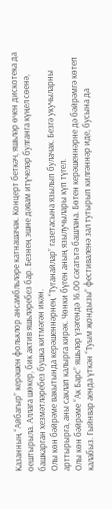Казанның “Айбагыр” керәшен фольклор ансамбльләре катнашачак. Концерт беткәч, яшьләр өчен дискотека да оештырыла. Аллага шөкер, бик актив яшьләребез бар. Безнең эшне дәвам итүчеләр булганга күңел сөенә, башкарган хезмәтләребез бушка китмәгән икән.
Олы көн бәйрәме вакытында керәшеннәрнең “Туганайлар” газетасына язылып булачак. Безгә укучыларны арттырырга, аны саклап калырга кирәк. Чөнки бүген аның язылучылары күп түгел.
Олы көн бәйрәме “Ак Барс” яшьләр үзәгендә 16.00 сәгатьтә башлана. Бөтен керәшеннәрне дә бәйрәмгә көтеп калабыз. Гыйнвар аенда үткән “Туым җондызы” фестиваленә зал тутырып килгәннәр иде, бусына да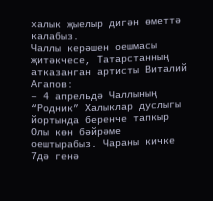халык җыелыр дигән өметтә калабыз.
Чаллы керәшен оешмасы җитәкчесе, Татарстанның атказанган артисты Виталий Агапов:
– 4 апрельдә Чаллының “Родник” Халыклар дуслыгы йортында беренче тапкыр Олы көн бәйрәме оештырабыз. Чараны кичке 7дә генә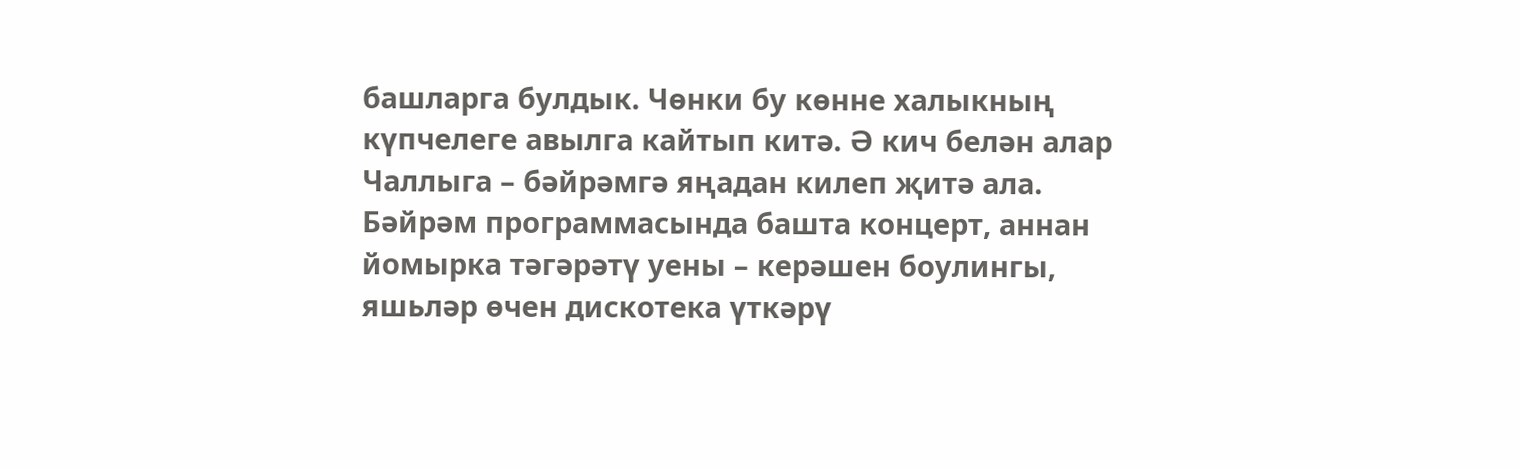башларга булдык. Чөнки бу көнне халыкның күпчелеге авылга кайтып китә. Ә кич белән алар Чаллыга – бәйрәмгә яңадан килеп җитә ала.
Бәйрәм программасында башта концерт, аннан йомырка тәгәрәтү уены – керәшен боулингы, яшьләр өчен дискотека үткәрү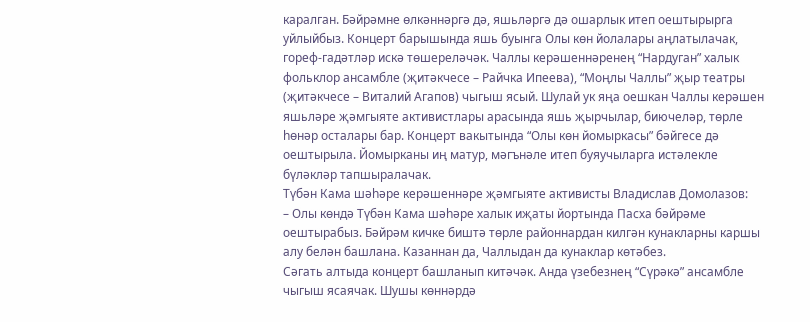каралган. Бәйрәмне өлкәннәргә дә, яшьләргә дә ошарлык итеп оештырырга уйлыйбыз. Концерт барышында яшь буынга Олы көн йолалары аңлатылачак, гореф-гадәтләр искә төшереләчәк. Чаллы керәшеннәренең “Нардуган” халык фольклор ансамбле (җитәкчесе – Райчка Ипеева), “Моңлы Чаллы” җыр театры (җитәкчесе – Виталий Агапов) чыгыш ясый. Шулай ук яңа оешкан Чаллы керәшен яшьләре җәмгыяте активистлары арасында яшь җырчылар, биючеләр, төрле һөнәр осталары бар. Концерт вакытында “Олы көн йомыркасы” бәйгесе дә оештырыла. Йомырканы иң матур, мәгънәле итеп буяучыларга истәлекле бүләкләр тапшыралачак.
Түбән Кама шәһәре керәшеннәре җәмгыяте активисты Владислав Домолазов:
– Олы көндә Түбән Кама шәһәре халык иҗаты йортында Пасха бәйрәме оештырабыз. Бәйрәм кичке биштә төрле районнардан килгән кунакларны каршы алу белән башлана. Казаннан да, Чаллыдан да кунаклар көтәбез.
Сәгать алтыда концерт башланып китәчәк. Анда үзебезнең “Сүрәкә” ансамбле чыгыш ясаячак. Шушы көннәрдә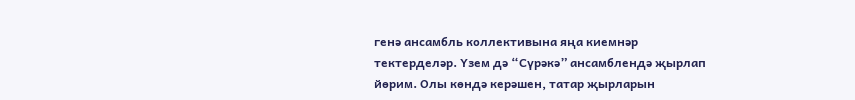генә ансамбль коллективына яңа киемнәр тектерделәр. Үзем дә “Сүрәкә” ансамблендә җырлап йөрим. Олы көндә керәшен, татар җырларын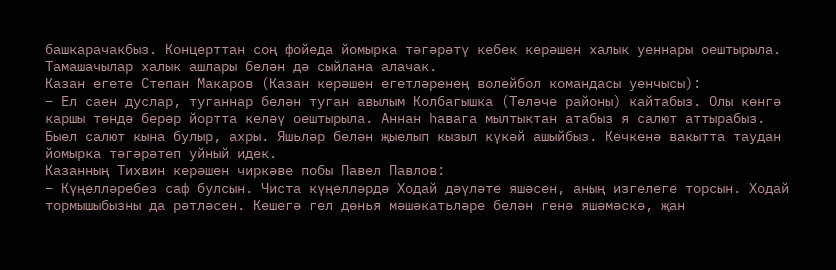башкарачакбыз. Концерттан соң фойеда йомырка тәгәрәтү кебек керәшен халык уеннары оештырыла. Тамашачылар халык ашлары белән дә сыйлана алачак.
Казан егете Степан Макаров (Казан керәшен егетләренең волейбол командасы уенчысы):
– Ел саен дуслар, туганнар белән туган авылым Колбагышка (Теләче районы) кайтабыз. Олы көнгә каршы төндә берәр йортта келәү оештырыла. Аннан һавага мылтыктан атабыз я салют аттырабыз. Быел салют кына булыр, ахры. Яшьләр белән җыелып кызыл күкәй ашыйбыз. Кечкенә вакытта таудан йомырка тәгәрәтеп уйный идек.
Казанның Тихвин керәшен чиркәве побы Павел Павлов:
– Күңелләребез саф булсын. Чиста күңелләрдә Ходай дәүләте яшәсен, аның изгелеге торсын. Ходай тормышыбызны да рәтләсен. Кешегә гел дөнья мәшәкатьләре белән генә яшәмәскә, җан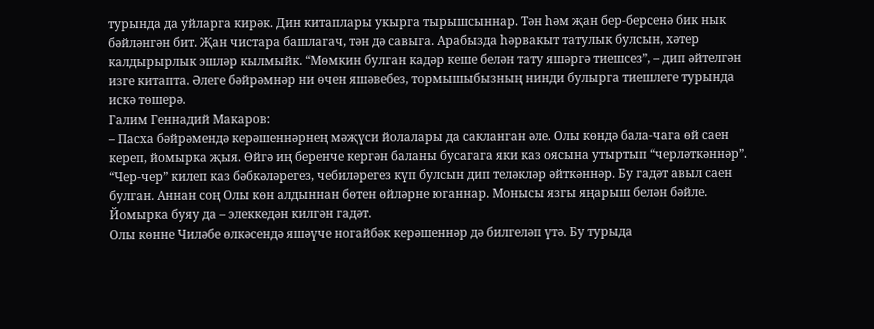турында да уйларга кирәк. Дин китаплары укырга тырышсыннар. Тән һәм җан бер-берсенә бик нык бәйләнгән бит. Җан чистара башлагач, тән дә савыга. Арабызда һәрвакыт татулык булсын, хәтер калдырырлык эшләр кылмыйк. “Мөмкин булган кадәр кеше белән тату яшәргә тиешсез”, – дип әйтелгән изге китапта. Әлеге бәйрәмнәр ни өчен яшәвебез, тормышыбызның нинди булырга тиешлеге турында искә төшерә.
Галим Геннадий Макаров:
– Пасха бәйрәмендә керәшеннәрнең мәҗүси йолалары да сакланган әле. Олы көндә бала-чага өй саен кереп, йомырка җыя. Өйгә иң беренче кергән баланы бусагага яки каз оясына утыртып “черләткәннәр”. “Чер-чер” килеп каз бәбкәләрегез, чебиләрегез күп булсын дип теләкләр әйткәннәр. Бу гадәт авыл саен булган. Аннан соң Олы көн алдыннан бөтен өйләрне юганнар. Монысы язгы яңарыш белән бәйле. Йомырка буяу да – элеккедән килгән гадәт.
Олы көнне Чиләбе өлкәсендә яшәүче ногайбәк керәшеннәр дә билгеләп үтә. Бу турыда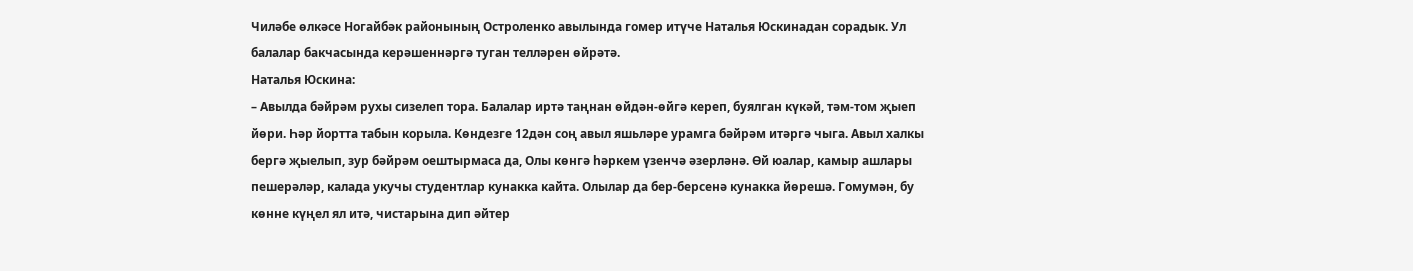Чиләбе өлкәсе Ногайбәк районының Остроленко авылында гомер итүче Наталья Юскинадан сорадык. Ул балалар бакчасында керәшеннәргә туган телләрен өйрәтә.
Наталья Юскина:
– Авылда бәйрәм рухы сизелеп тора. Балалар иртә таңнан өйдән-өйгә кереп, буялган күкәй, тәм-том җыеп йөри. Һәр йортта табын корыла. Көндезге 12дән соң авыл яшьләре урамга бәйрәм итәргә чыга. Авыл халкы бергә җыелып, зур бәйрәм оештырмаса да, Олы көнгә һәркем үзенчә әзерләнә. Өй юалар, камыр ашлары пешерәләр, калада укучы студентлар кунакка кайта. Олылар да бер-берсенә кунакка йөрешә. Гомумән, бу көнне күңел ял итә, чистарына дип әйтер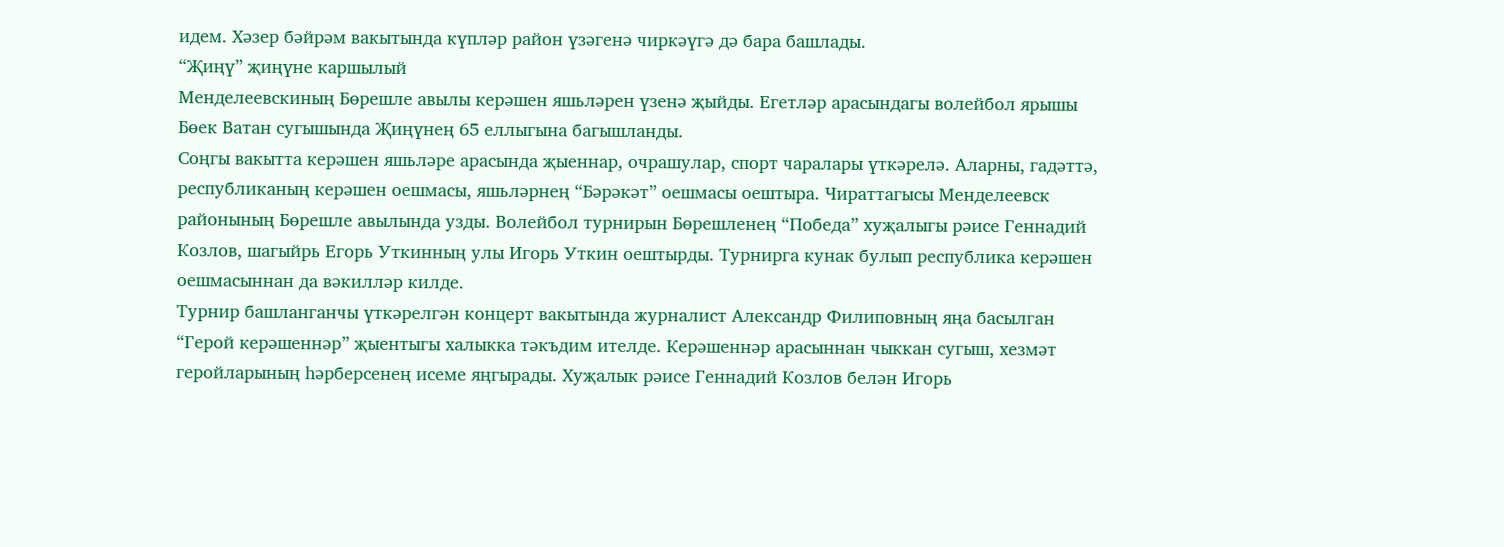идем. Хәзер бәйрәм вакытында күпләр район үзәгенә чиркәүгә дә бара башлады.
“Җиңү” җиңүне каршылый
Менделеевскиның Бөрешле авылы керәшен яшьләрен үзенә җыйды. Егетләр арасындагы волейбол ярышы Бөек Ватан сугышында Җиңүнең 65 еллыгына багышланды.
Соңгы вакытта керәшен яшьләре арасында җыеннар, очрашулар, спорт чаралары үткәрелә. Аларны, гадәттә, республиканың керәшен оешмасы, яшьләрнең “Бәрәкәт” оешмасы оештыра. Чираттагысы Менделеевск районының Бөрешле авылында узды. Волейбол турнирын Бөрешленең “Победа” хуҗалыгы рәисе Геннадий Козлов, шагыйрь Егорь Уткинның улы Игорь Уткин оештырды. Турнирга кунак булып республика керәшен оешмасыннан да вәкилләр килде.
Турнир башланганчы үткәрелгән концерт вакытында журналист Александр Филиповның яңа басылган “Герой керәшеннәр” җыентыгы халыкка тәкъдим ителде. Керәшеннәр арасыннан чыккан сугыш, хезмәт геройларының һәрберсенең исеме яңгырады. Хуҗалык рәисе Геннадий Козлов белән Игорь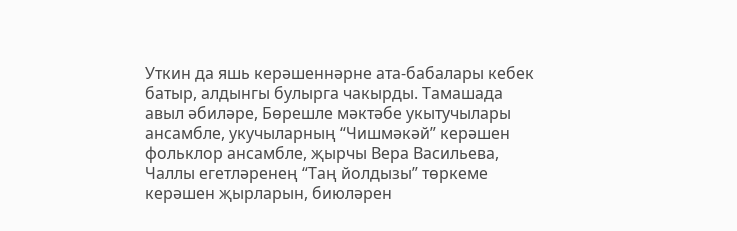Уткин да яшь керәшеннәрне ата-бабалары кебек батыр, алдынгы булырга чакырды. Тамашада авыл әбиләре, Бөрешле мәктәбе укытучылары ансамбле, укучыларның “Чишмәкәй” керәшен фольклор ансамбле, җырчы Вера Васильева, Чаллы егетләренең “Таң йолдызы” төркеме керәшен җырларын, биюләрен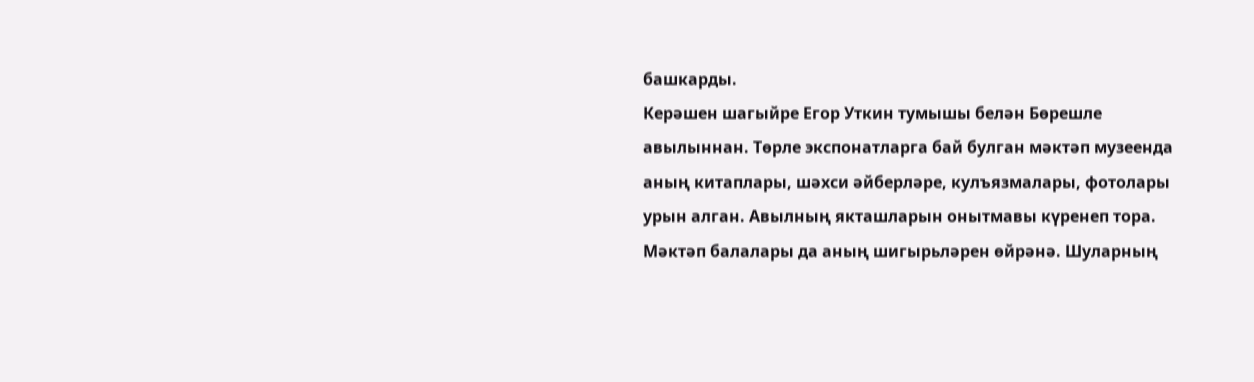башкарды.
Керәшен шагыйре Егор Уткин тумышы белән Бөрешле авылыннан. Төрле экспонатларга бай булган мәктәп музеенда аның китаплары, шәхси әйберләре, кулъязмалары, фотолары урын алган. Авылның якташларын онытмавы күренеп тора. Мәктәп балалары да аның шигырьләрен өйрәнә. Шуларның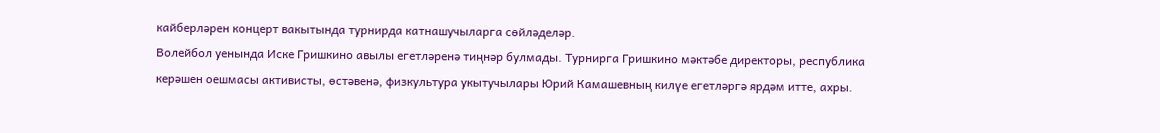кайберләрен концерт вакытында турнирда катнашучыларга сөйләделәр.
Волейбол уенында Иске Гришкино авылы егетләренә тиңнәр булмады. Турнирга Гришкино мәктәбе директоры, республика керәшен оешмасы активисты, өстәвенә, физкультура укытучылары Юрий Камашевның килүе егетләргә ярдәм итте, ахры.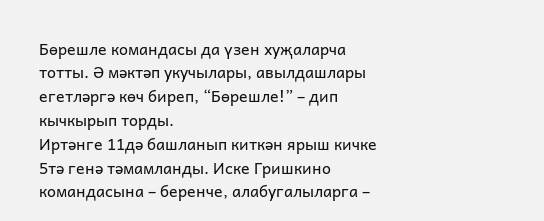Бөрешле командасы да үзен хуҗаларча тотты. Ә мәктәп укучылары, авылдашлары егетләргә көч биреп, “Бөрешле!” – дип кычкырып торды.
Иртәнге 11дә башланып киткән ярыш кичке 5тә генә тәмамланды. Иске Гришкино командасына – беренче, алабугалыларга –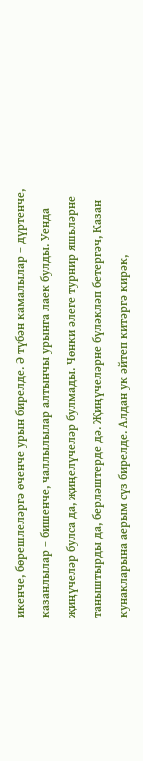икенче, бөрешлеләргә өченче урын бирелде. Ә түбән камалылар – дүртенче, казанлылар – бишенче, чаллылылар алтынчы урынга лаек булды. Уенда җиңүчеләр булса да, җиңелүчеләр булмады. Чөнки әлеге турнир яшьләрне таныштырды да, берләштерде дә. Җиңүчеләрне бүләкләп бетергәч, Казан кунакларына аерым сүз бирелде. Алдан ук әйтеп китәргә кирәк,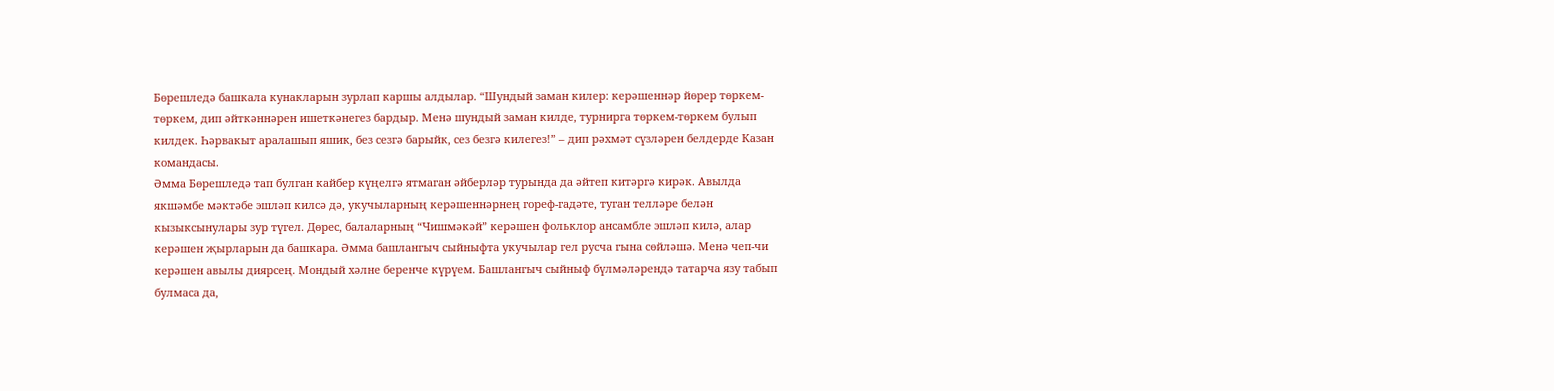Бөрешледә башкала кунакларын зурлап каршы алдылар. “Шундый заман килер: керәшеннәр йөрер төркем-төркем, дип әйткәннәрен ишеткәнегез бардыр. Менә шундый заман килде, турнирга төркем-төркем булып килдек. Һәрвакыт аралашып яшик, без сезгә барыйк, сез безгә килегез!” – дип рәхмәт сүзләрен белдерде Казан командасы.
Әмма Бөрешледә тап булган кайбер күңелгә ятмаган әйберләр турында да әйтеп китәргә кирәк. Авылда якшәмбе мәктәбе эшләп килсә дә, укучыларның керәшеннәрнең гореф-гадәте, туган телләре белән кызыксынулары зур түгел. Дөрес, балаларның “Чишмәкәй” керәшен фольклор ансамбле эшләп килә, алар керәшен җырларын да башкара. Әмма башлангыч сыйныфта укучылар гел русча гына сөйләшә. Менә чеп-чи керәшен авылы диярсең. Мондый хәлне беренче күрүем. Башлангыч сыйныф бүлмәләрендә татарча язу табып булмаса да,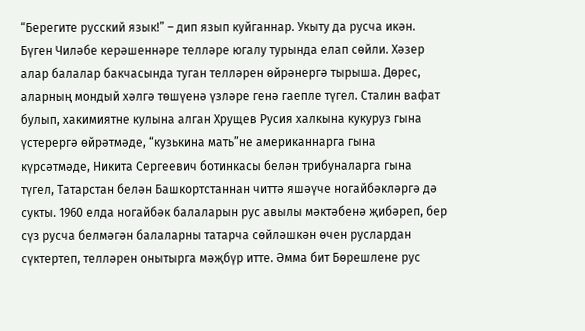“Берегите русский язык!” – дип язып куйганнар. Укыту да русча икән.
Бүген Чиләбе керәшеннәре телләре югалу турында елап сөйли. Хәзер алар балалар бакчасында туган телләрен өйрәнергә тырыша. Дөрес, аларның мондый хәлгә төшүенә үзләре генә гаепле түгел. Сталин вафат булып, хакимиятне кулына алган Хрущев Русия халкына кукуруз гына үстерергә өйрәтмәде, “кузькина мать”не американнарга гына күрсәтмәде, Никита Сергеевич ботинкасы белән трибуналарга гына түгел, Татарстан белән Башкортстаннан читтә яшәүче ногайбәкләргә дә сукты. 1960 елда ногайбәк балаларын рус авылы мәктәбенә җибәреп, бер сүз русча белмәгән балаларны татарча сөйләшкән өчен руслардан сүктертеп, телләрен онытырга мәҗбүр итте. Әмма бит Бөрешлене рус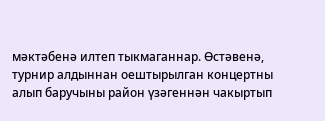мәктәбенә илтеп тыкмаганнар. Өстәвенә, турнир алдыннан оештырылган концертны алып баручыны район үзәгеннән чакыртып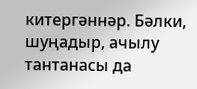китергәннәр. Бәлки, шуңадыр, ачылу тантанасы да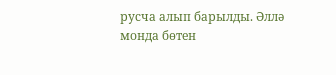русча алып барылды. Әллә монда бөтен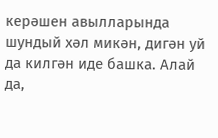керәшен авылларында шундый хәл микән, дигән уй да килгән иде башка. Алай да,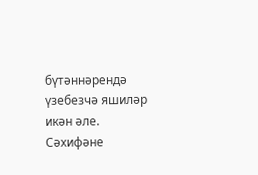бүтәннәрендә үзебезчә яшиләр икән әле.
Сәхифәне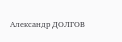Александр ДОЛГОВ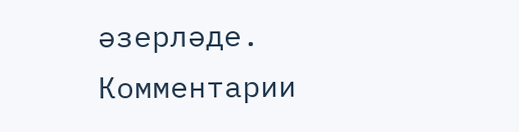әзерләде.
Комментарии